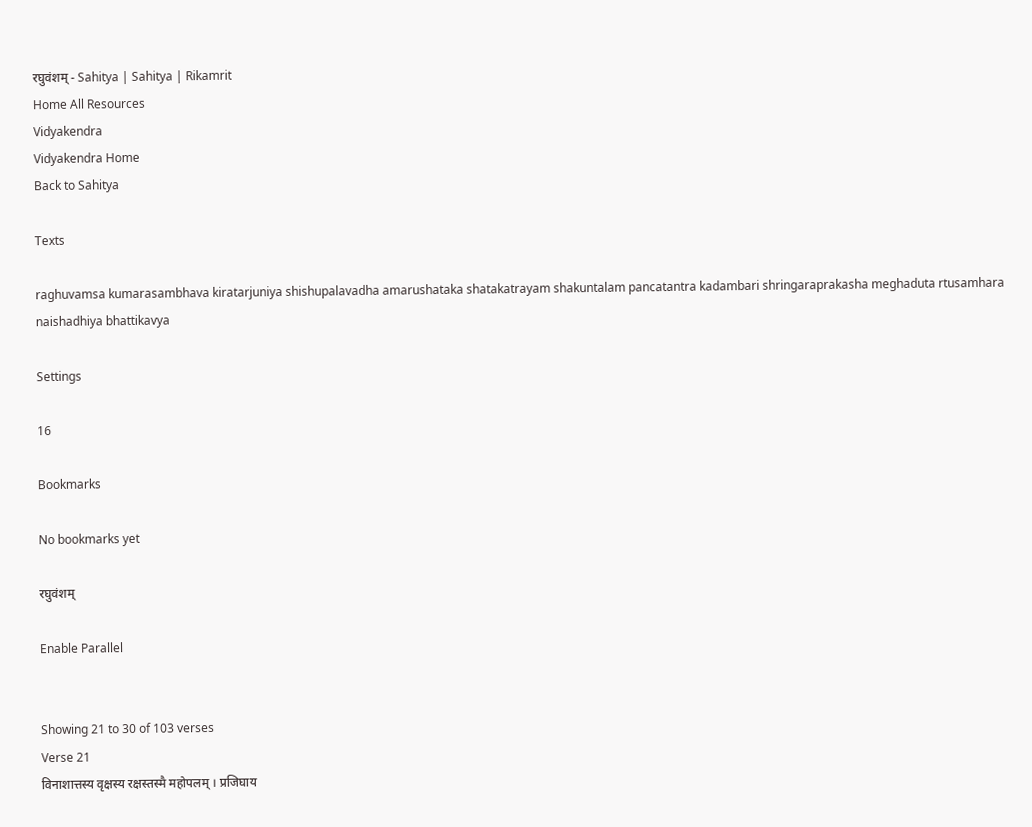रघुवंशम् - Sahitya | Sahitya | Rikamrit
Home All Resources
Vidyakendra
Vidyakendra Home
Back to Sahitya

Texts

raghuvamsa kumarasambhava kiratarjuniya shishupalavadha amarushataka shatakatrayam shakuntalam pancatantra kadambari shringaraprakasha meghaduta rtusamhara naishadhiya bhattikavya

Settings

16

Bookmarks

No bookmarks yet

रघुवंशम्

Enable Parallel


Showing 21 to 30 of 103 verses
Verse 21
विनाशात्तस्य वृक्षस्य रक्षस्तस्मै महोपलम् । प्रजिघाय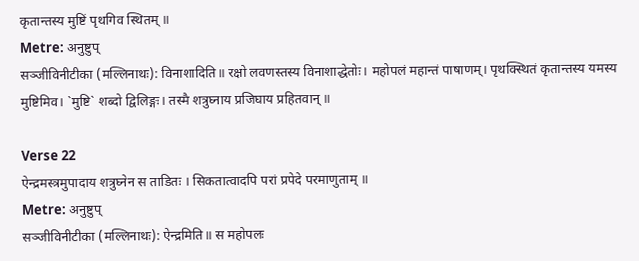कृतान्तस्य मुष्टिं पृथगिव स्थितम् ॥
Metre: अनुष्टुप्
सञ्जीविनीटीका (मल्लिनाथः): विनाशादिति॥ रक्षो लवणस्तस्य विनाशाद्धेतोः। महोपलं महान्तं पाषाणम्। पृथक्स्थितं कृतान्तस्य यमस्य मुष्टिमिव। `मुष्टि` शब्दो द्विलिङ्गः। तस्मै शत्रुघ्नाय प्रजिघाय प्रहितवान् ॥

Verse 22
ऐन्द्रमस्त्रमुपादाय शत्रुघ्नेन स ताडितः । सिकतात्वादपि परां प्रपेदे परमाणुताम् ॥
Metre: अनुष्टुप्
सञ्जीविनीटीका (मल्लिनाथः): ऐन्द्रमिति॥ स महोपलः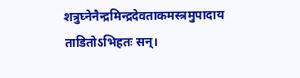शत्रुघ्नेनैन्द्रमिन्द्रदेवताकमस्त्रमुपादाय ताडितोऽभिहतः सन्।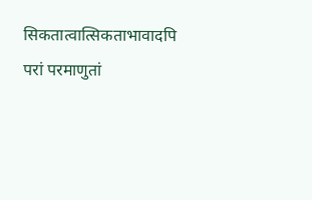सिकतात्वात्सिकताभावादपि परां परमाणुतां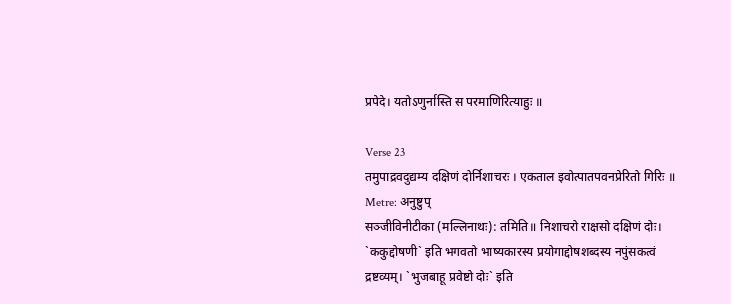प्रपेदे। यतोऽणुर्नास्ति स परमाणिरित्याहुः ॥

Verse 23
तमुपाद्रवदुद्यम्य दक्षिणं दोर्निशाचरः । एकताल इवोत्पातपवनप्रेरितो गिरिः ॥
Metre: अनुष्टुप्
सञ्जीविनीटीका (मल्लिनाथः): तमिति॥ निशाचरो राक्षसो दक्षिणं दोः। `ककुद्दोषणी` इति भगवतो भाष्यकारस्य प्रयोगाद्दोषशब्दस्य नपुंसकत्वं द्रष्टव्यम्। `भुजबाहू प्रवेष्टो दोः` इति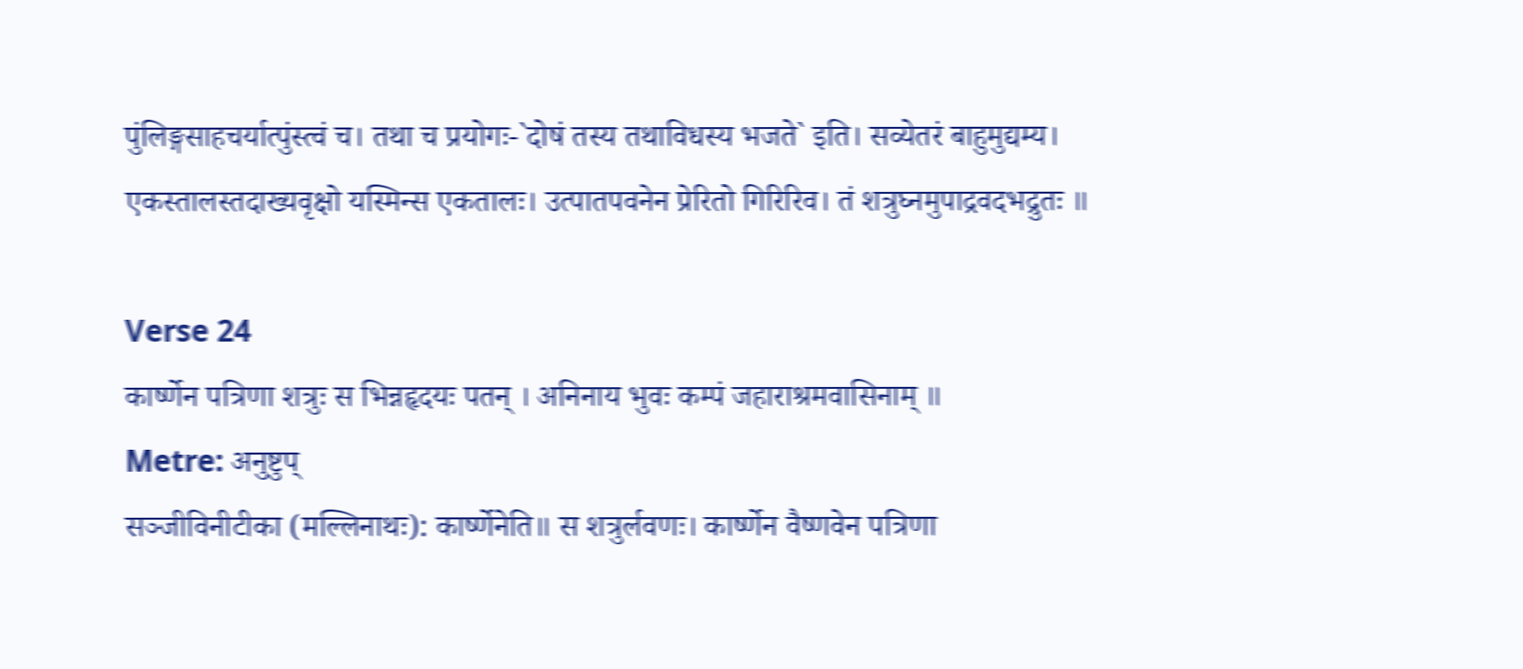पुंलिङ्गसाहचर्यात्पुंस्त्वं च। तथा च प्रयोगः-`दोषं तस्य तथाविधस्य भजते` इति। सव्येतरं बाहुमुद्यम्य। एकस्तालस्तदाख्यवृक्षो यस्मिन्स एकतालः। उत्पातपवनेन प्रेरितो गिरिरिव। तं शत्रुघ्नमुपाद्रवदभद्रुतः ॥

Verse 24
कार्ष्णेन पत्रिणा शत्रुः स भिन्नहृदयः पतन् । अनिनाय भुवः कम्पं जहाराश्रमवासिनाम् ॥
Metre: अनुष्टुप्
सञ्जीविनीटीका (मल्लिनाथः): कार्ष्णेनेति॥ स शत्रुर्लवणः। कार्ष्णेन वैष्णवेन पत्रिणा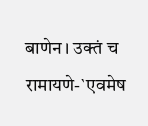बाणेन। उक्तं च रामायणे-`एवमेष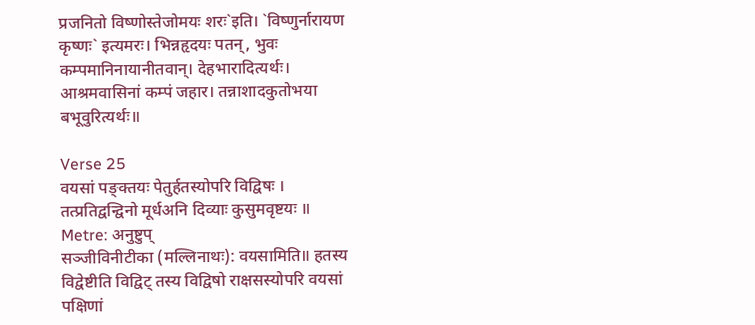प्रजनितो विष्णोस्तेजोमयः शरः`इति। `विष्णुर्नारायण कृष्णः` इत्यमरः। भिन्नहृदयः पतन्, भुवः कम्पमानिनायानीतवान्। देहभारादित्यर्थः। आश्रमवासिनां कम्पं जहार। तन्नाशादकुतोभया बभूवुरित्यर्थः॥

Verse 25
वयसां पङ्क्तयः पेतुर्हतस्योपरि विद्विषः । तत्प्रतिद्वन्द्विनो मूर्धअनि दिव्याः कुसुमवृष्टयः ॥
Metre: अनुष्टुप्
सञ्जीविनीटीका (मल्लिनाथः): वयसामिति॥ हतस्य विद्वेष्टीति विद्विट् तस्य विद्विषो राक्षसस्योपरि वयसां पक्षिणां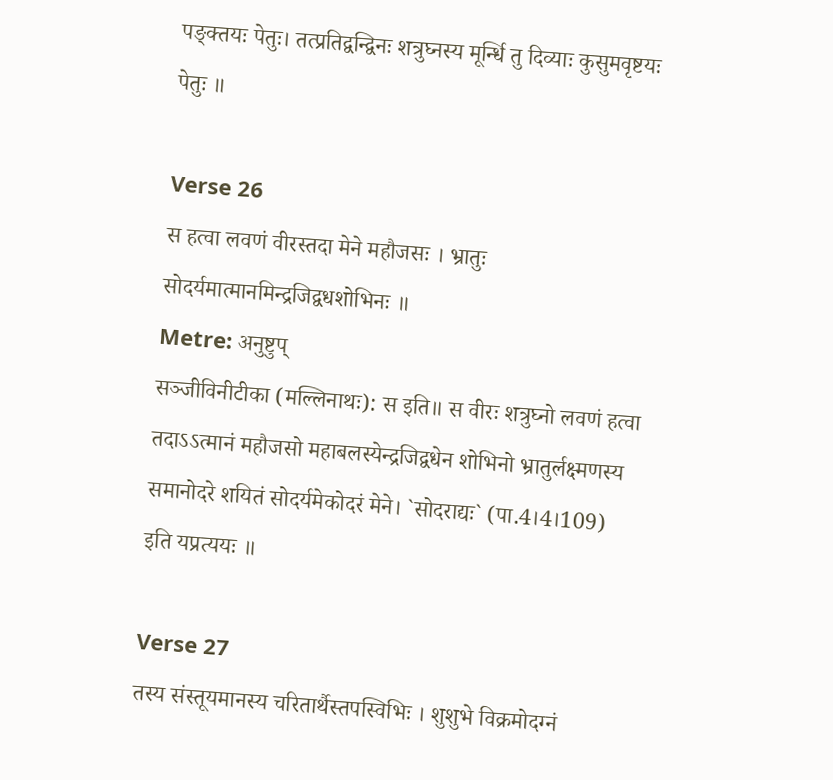पङ्क्तयः पेतुः। तत्प्रतिद्वन्द्विनः शत्रुघ्नस्य मूर्न्धि तु दिव्याः कुसुमवृष्टयः पेतुः ॥

Verse 26
स हत्वा लवणं वीरस्तदा मेने महौजसः । भ्रातुः सोदर्यमात्मानमिन्द्रजिद्वधशोभिनः ॥
Metre: अनुष्टुप्
सञ्जीविनीटीका (मल्लिनाथः): स इति॥ स वीरः शत्रुघ्नो लवणं हत्वा तदाऽऽत्मानं महौजसो महाबलस्येन्द्रजिद्वधेन शोभिनो भ्रातुर्लक्ष्मणस्य समानोदरे शयितं सोदर्यमेकोदरं मेने। `सोदराद्यः` (पा.4।4।109) इति यप्रत्ययः ॥

Verse 27
तस्य संस्तूयमानस्य चरितार्थैस्तपस्विभिः । शुशुभे विक्रमोदग्नं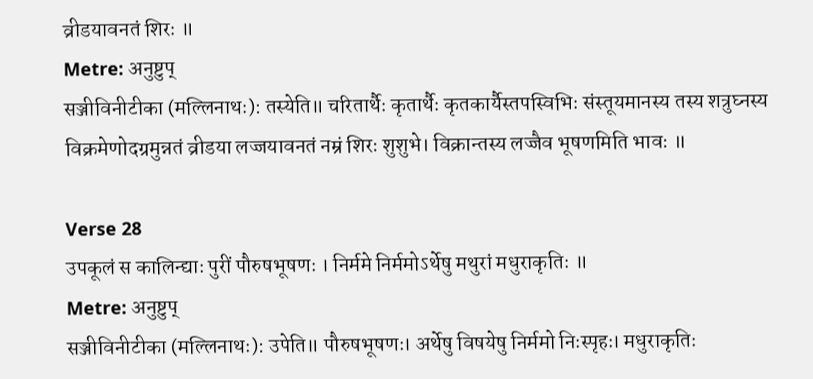व्रीडयावनतं शिरः ॥
Metre: अनुष्टुप्
सञ्जीविनीटीका (मल्लिनाथः): तस्येति॥ चरितार्थैः कृतार्थैः कृतकार्यैस्तपस्विभिः संस्तूयमानस्य तस्य शत्रुघ्नस्य विक्रमेणोदग्रमुन्नतं व्रीडया लज्जयावनतं नम्रं शिरः शुशुभे। विक्रान्तस्य लज्जैव भूषणमिति भावः ॥

Verse 28
उपकूलं स कालिन्द्याः पुरीं पौरुषभूषणः । निर्ममे निर्ममोऽर्थेषु मथुरां मधुराकृतिः ॥
Metre: अनुष्टुप्
सञ्जीविनीटीका (मल्लिनाथः): उपेति॥ पौरुषभूषणः। अर्थेषु विषयेषु निर्ममो निःस्पृहः। मधुराकृतिः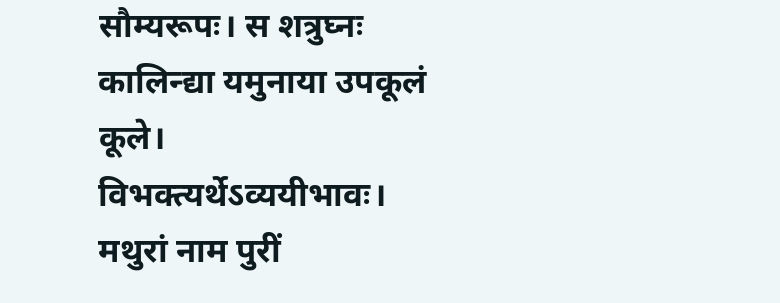सौम्यरूपः। स शत्रुघ्नः कालिन्द्या यमुनाया उपकूलं कूले। विभक्त्यर्थेऽव्ययीभावः। मथुरां नाम पुरीं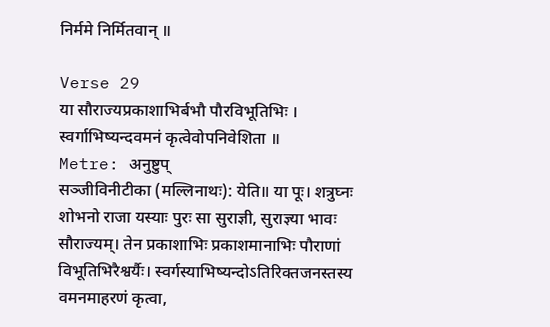निर्ममे निर्मितवान् ॥

Verse 29
या सौराज्यप्रकाशाभिर्बभौ पौरविभूतिभिः । स्वर्गाभिष्यन्दवमनं कृत्वेवोपनिवेशिता ॥
Metre: अनुष्टुप्
सञ्जीविनीटीका (मल्लिनाथः): येति॥ या पूः। शत्रुघ्नः शोभनो राजा यस्याः पुरः सा सुराज्ञी, सुराज्ञ्या भावः सौराज्यम्। तेन प्रकाशाभिः प्रकाशमानाभिः पौराणां विभूतिभिरैश्वर्यैः। स्वर्गस्याभिष्यन्दोऽतिरिक्तजनस्तस्य वमनमाहरणं कृत्वा,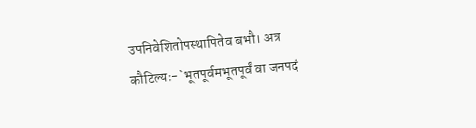उपनिवेशितोपस्थापितेव बभौ। अत्र कौटिल्यः-`भूतपूर्वमभूतपूर्वं वा जनपदं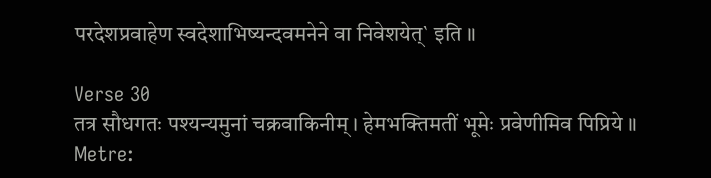परदेशप्रवाहेण स्वदेशाभिष्यन्दवमनेने वा निवेशयेत्` इति ॥

Verse 30
तत्र सौधगतः पश्यन्यमुनां चक्रवाकिनीम् । हेमभक्तिमतीं भूमेः प्रवेणीमिव पिप्रिये ॥
Metre: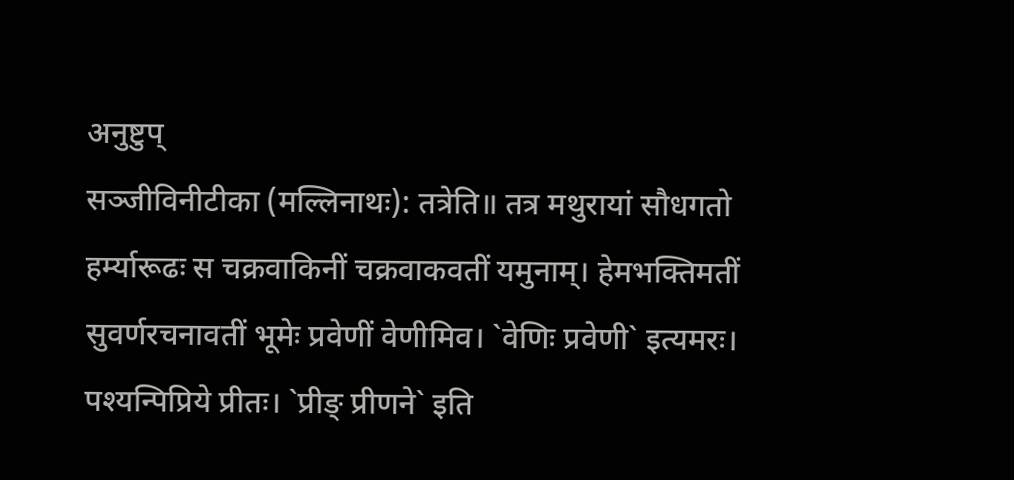अनुष्टुप्
सञ्जीविनीटीका (मल्लिनाथः): तत्रेति॥ तत्र मथुरायां सौधगतो हर्म्यारूढः स चक्रवाकिनीं चक्रवाकवतीं यमुनाम्। हेमभक्तिमतीं सुवर्णरचनावतीं भूमेः प्रवेणीं वेणीमिव। `वेणिः प्रवेणी` इत्यमरः। पश्यन्पिप्रिये प्रीतः। `प्रीङ् प्रीणने` इति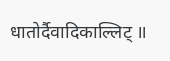धातोर्दैवादिकाल्लिट् ॥